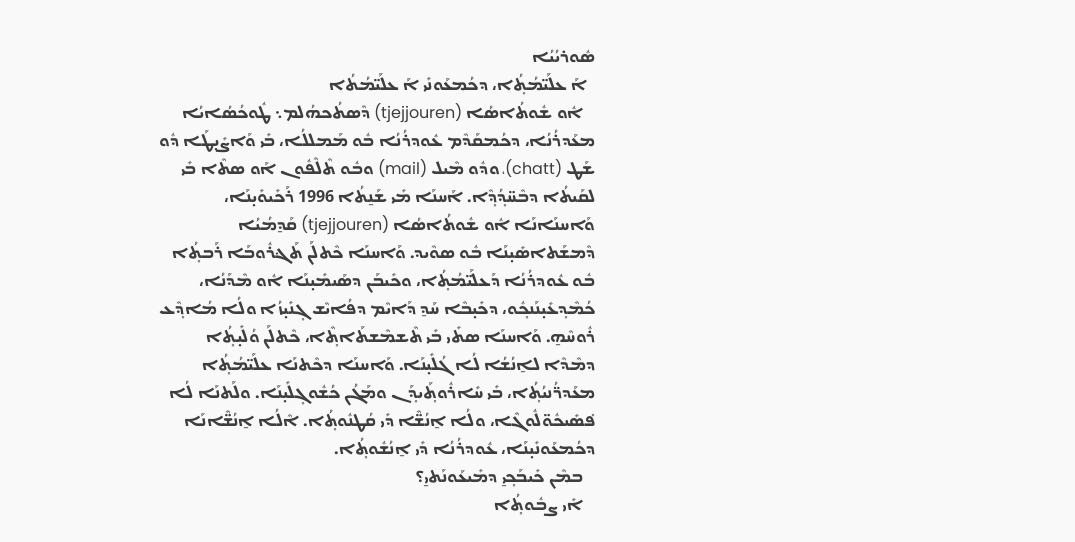ܣܽܘܪܝܳܝܳܐ
  ܐܰ ܥܠܰܝ̈ܡܳܬ̥ܳܐ، ܕܟܳܡܥܰܘܢܺܝ ܐܰ ܥܠܰܝ̈ܡܳܬܳܐ
   ܐܽܘ ܫܽܘܬܳܐܣܳܐ (tjejjouren) ܕܶܣܬܳܟܗܳܠܡ܆ ܛܽܘܟܳܣܳܐܝܳܐ ܡܥܰܕܪܳܢܳܐ، ܕܟܳܡܩܰܕܶܡ ܥܽܘܕܪܳܢܳܐ ܒܽܘ ܡܰܡܠܠܳܐ، ܒܺܝ ܘܰܐܨܺܝ̣ܛܰܐ ܕܽܘ ܫܰܛ (chatt)، ܘܕܽܘ ܡܶܝܠ (mail) ܘܒܽܘ ܬܶܠܶܦܽܘܢ ܐܰܘ ܣܬܶܐ ܒܺܝ ܠܩܰܝܬܳܐ ܕܒܶܚ̈ܕ̥ܳܕ̥ܶܐ. ܐܰܚܢܰܐ ܡܺܝ ܫܰܢ̱ܬܳܐ 1996 ܪܰܟܺܝܘܺܝ̣ܢܰܐ، ܘܰܐܚܢܰܐܢܰܐ ܐܽܘ ܫܽܘܬܳܐܣܳܐ (tjejjouren) ܩܰܕ̱ܡܳܝܳܐ ܕܶܡܫܰܬܐܣܺܝ̣ܢܰܐ ܒܽܘ ܣܘܶܝܕ. ܘܰܐܚܢܰܐ ܟܶܬܠܰܢ ܬܰܔܪܽܘܒܰܐ ܪܰܒܬ̥ܳܐ ܒܽܘ ܥܽܘܕܪܳܢܳܐ ܕܰܥܠܰܝ̈ܡܳܬ̥ܳܐ، ܘܟܺܝܒܰܢ ܕܣܰܝܡܺܝ̣ܢܰܐ ܐܽܘ ܡܶܕܰܢܳܐ، ܟܳܡܶܕ̥ܥܺܝ̣ܢܰܢܟ̥ܽܘ، ܕܟܺܝ̣ܒܶܐ ܚܰܕ̱ ܕܰܐܝܶܡ ܕܦܳܐܝܶܫ ܓ̥ܢܺܝ̣ܙܳܐ ܘܠܳܐ ܡܳܐܕ̥ܶܥ ܪܽܘܚܶܗ̱. ܘܰܐܚܢܰܐ ܣܬܺܝ ܒܺܝ ܬܶܫܡܶܫܬܰܐܬ̥ܶܐ، ܟܶܬܠܰܢ ܘܳܠܺܝ̣ܬ̥ܳܐ ܕܡܶܕܶܐ ܠܐ̱ܢܳܫܳܐ ܠܳܐ ܓܳܠܺܝ̣ܢܰܐ. ܘܰܐܚܢܰܐ ܕܟܶܬܢܰܐ ܥܠܰܝ̈ܡܳܬ̥ܳܐ ܡܥܰܕܪ̈ܳܢܝܳܬ̥ܳܐ، ܒܺܝ ܚܺܐܪܽܘܬ̥ܰܝܕ̥ܰܢ ܘܡܰܓܳܢ ܟܳܫܽܘܓ̥ܠܺܝ̣ܢܰܐ. ܘܠܰܬܢܰܐ ܠܳܐ ܦ̊ܣܺܝܟܽܘ̈ܠܽܘܓܶܐ، ܘܠܳܐ ܐ̱ܢܳܫ̈ܶܐ ܕܺܝ ܩܳܛܢܽܘܬ̥ܳܐ. ܐܶܠܳܐ ܐ̱ܢܳܫ̈ܶܐܢܰܐ ܕܟܳܡܥܰܘܢܺܝ̣ܢܰܐ، ܥܽܘܕܪܳܢܳܐ ܕܺܝ ܐ̱ܢܳܫܽܘܬ̥ܳܐ.
   ܒܡܶܢ ܟܺܝܒܰܟ̥ܝ̱ ܕܡܺܝܥܰܘܢܰܬܝ̱؟
   ܐܺܝ ܨܒܽܘܬ̥ܳܐ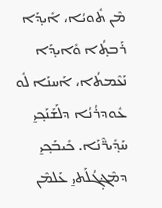ܡܶܢ ܬܽܘܝܳܐ، ܐܺܝܕ̥ܰܐ ܪܰܒܬ̥ܳܐ ܘܺܐܝܕ̥ܰܐ ܢܰܥܶܡܬܳܐ، ܐܰܚܢܰܐ ܠܽܘ ܥܽܘܕܪܳܢܳܐ ܕܠܰܫܰܢܰܟ̥ܝ̱ ܚܰܕ̥ܺܝܪ̈ܶܢܰܐ. ܟܺܝܒܰܟ̥ܝ̱ ܕܡܶܔܓ̥ܳܠܰܬܝ̱ ܥܰܠܡܶܢ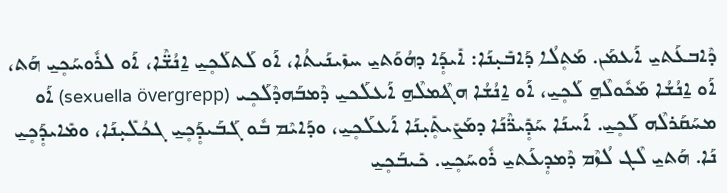ܕܶܐܒܥܰܬܝ̱ ܐܰܥܡܰܢ. ܡܰܬ̥ܠܳܐ ܕܰܐܒܺܝ̣ܢܰܐ: ܐܺܝܕ̥ܰܐ ܕܗܳܘܰܬܝ̱ ܚܙܺܝܢܰܝܬܳܐ، ܐܰܘ ܠܰܬܠܰܟ̥ܝ̱ ܐ̱ܢܳܫ̈ܶܐ، ܐܰܘ ܠܪܽܘܚܰܟ̥ܝ̱ ܗܰܬ، ܐܰܘ ܐ̱ܢܳܫܳܐ ܡܰܟܽܘܠܶܗ̱ ܠܰܟ̥ܝ̱، ܐܰܘ ܐ̱ܢܳܫܳܐ ܗܔܶܡܠܶܗ̱ ܐܰܥܠܰܟܝ̱ ܕܶܡܒܰܗܕܶܠܰܟ̥ܝ (sexuella övergrepp) ܐܰܘ ܡܚܰܩܰܪܠܶܗ ܠܰܟ̥ܝ̱. ܐܰܚܢܰܐ ܚܰܕ̥ܺܝܪ̈ܶܢܰܐ ܕܡܰܨܺܝܬ̥ܺܝ̣ܢܰܐ ܐܰܥܠܰܟ̥ܝ̱، ܘܕܰܐܝܶܡ ܒܽܘ ܓܰܒܰܝܕ̥ܰܟ̥ܝ̱ ܓܟܳܠܺܝ̣ܢܰܐ، ܘܡܺܐܝܕ̥ܰܟ̥ܝ̱ ܢܰܐ. ܗܰܬܝ̱ ܠܶܓ ܠܳܙܶܡ ܕܶܡܕ̥ܥܰܬܝ̱ ܪܽܘܚܰܟ̥ܝ̱. ܟܺܝܒܰܟ̥ܝ̱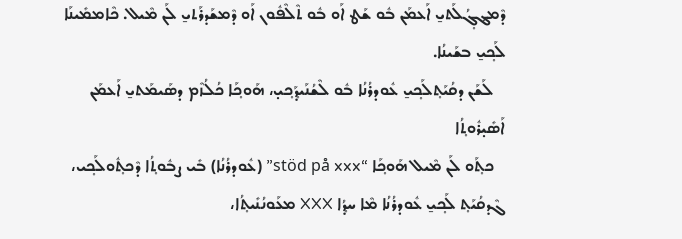ܕܶܡܔܓ̥ܳܠܰܬܝ̱ ܐܰܥܡܰܢ ܒܽܘ ܫܰܛ ܐܰܘ ܒܽܘ ܬܶܠܶܦܽܘܢ ܐܰܘ ܕܶܡܫܰܕܪܰܬܝ̱ ܠܰܢ ܡܶܝܠ. ܟܶܐܡܡܺܝܢܰܐ ܠܰܟ̥ܝ̱ ܒܫܰܝܢܳܐ.
   ܠܰܫܰܢ ܕܩܳܝܰܬ̥ܠܰܟ̥ܝ̱ ܥܽܘܕܪܳܢܳܐ ܒܽܘ ܠܶܫܳܢܰܝܕ̥ܰܟ̥ܝ̣، ܗܰܘܟ̥ܰܐ ܟܳܠܳܙܶܡ ܕܣܰܝܡܰܬܝ̱ ܐܰܥܡܰܢ ܐܰܣܺܝ̣ܪܽܘܬ̥ܳܐ
   ܟܬ̥ܰܘ ܠܰܢ ܡܶܝܠ ܗܰܘܟ̥ܰܐ “stöd på xxx” (ܥܽܘܕܪܳܢܳܐ) ܒܺܝ ܨܒܽܘܬ̥ܳܐ ܕܶܟܬ̥ܽܘܠܰܟ̥ܝ، ܓܶܕܩܳܝܰܬ̥ ܠܰܟ̥ܝ̱ ܥܽܘܕܪܳܢܳܐ ܡܶܐ ܚܕ̥ܳܐ XXX ܡܥܰܘܢܳܢܺܝܬ̥ܳܐ،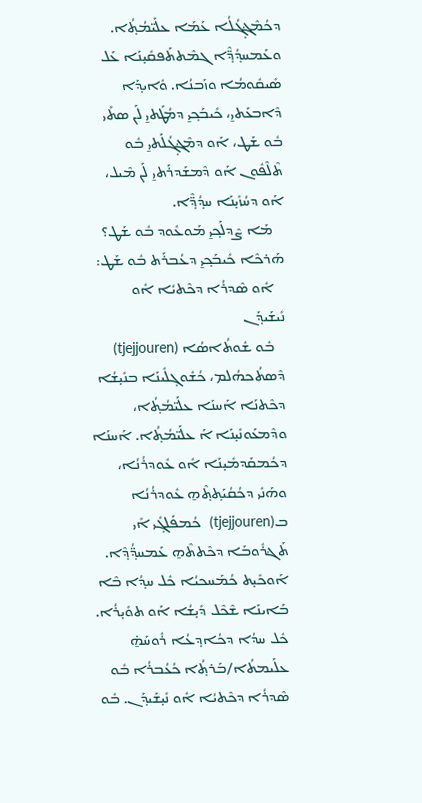ܕܟܳܡܶܔܓ̥ܳܠܳܐ ܥܰܡܰܐ ܥܠܰܝ̈ܡܳܬ̥ܳܐ. ܘܥܰܡܚܕ̥ܳܕ̥̈ܶܐ ܓܡܶܬܬܰܦܩܺܝ̣ܢܰܐ ܥܰܠ ܣܺܝܩܽܘܡܳܐ ܘܙܰܒܢܳܐ. ܘܺܐܝܕ̥ܰܐ ܕܶܐܒܥܰܬܝ̱، ܟܺܝܒܰܟ̥ܝ̱ ܕܡܳܛܰܬܝ̱ ܠܰܢ ܣܬܺܝ ܒܽܘ ܫܰܛ، ܐܰܘ ܕܡܶܔܓ̥ܳܠܰܬܝ̱ ܒܽܘ ܬܶܠܶܦܽܘܢ ܐܰܘ ܕܶܡܫܰܕܪܰܬܝ̱ ܠܰܢ ܡܶܝܠ، ܐܰܘ ܕܚܳܙܺܝ̣ܢܰܐ ܚܕ̥ܳܕ̥̈ܶܐ.
   ܡܰܐ ܨܶܕܠܰܟ̥ܝ̱ ܡܰܘܥܽܘܕ ܒܽܘ ܫܰܛ؟ ܗܰܪܟܶܐ ܟܺܝܒܰܟ̥ܝ̱ ܕܥܳܒܪܰܬ ܒܽܘ ܫܰܛ:
   ܐܽܘ ܣܶܕܪܳܐ ܕܟܶܬܝܳܐ ܐܽܘ ܢܺܝܫܰܝܕ̥ܰܢ
   ܒܽܘ ܫܽܘܬܳܐܣܳܐ (tjejjouren) ܕܶܣܬܳܟܗܳܠܡ، ܟܳܫܽܘܓ̥ܠܺܝܢܰܐ ܒܢܺܝ̣ܫܳܐ ܕܟܶܬܢܰܐ ܐܰܚܢܰܐ ܥܠܰܝ̈ܡܳܬ̥ܳܐ، ܘܕܶܡܥܰܘܢܺܝ̣ܢܰܐ ܐܰ ܥܠܰܝ̈ܡܳܬ̥ܳܐ. ܐܰܚܢܰܐ ܕܟܳܡܩܰܕܡܺܝ̣ܢܰܐ ܐܽܘ ܥܽܘܕܪܳܢܳܐ، ܘܗܰܢܺܝ ܕܟܳܩܳܝܰܬ̥ܬ̥ܶܗ̱ ܥܽܘܕܪܳܢܳܐ ܒ(tjejjouren)  ܟܳܡܦܰܠܓ̥ܺܝ ܐܺܝ ܬܰܔܪܽܘܒܰܐ ܕܟܶܬܬܶܗ̱ ܥܰܡܚܕ̥̈ܳܕ̥ܶܐ. ܐܰܘܟܺܝ̣ܬ ܟܳܡܰܚܟܝܳܐ ܟܽܠ ܚܕ̥ܳܐ ܒܶܐ ܒܰܐܝܢܰܐ ܫܶܟܶܠ ܕܺܝ̣ܫܳܐ ܐܰܘ ܬܘܺܝ̣ܪܳܐ. ܟܽܠ ܚܕܳܐ ܕܟܳܐܕ̥ܥܳܐ ܪܽܘܚܰܗ̱̇ ܥܠܰܝܡܬܳܐ/ܒܰܪܬ̥ܳܐ ܟܳܥܳܒܪܳܐ ܒܽܘ ܣܶܕܪܳܐ ܕܟܶܬܝܳܐ ܐܽܘ ܢܺܝ̣ܫܰܝܕ̥ܰܢ. ܒܽܘ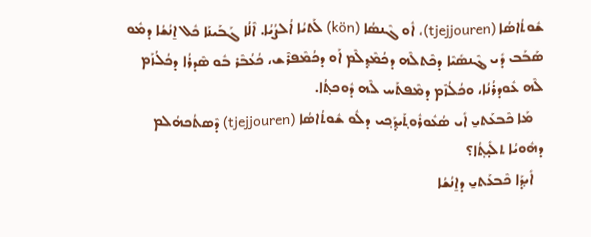ܫܽܘܬܳܐܣܳܐ (tjejjouren)، ܐܽܘ ܓܶܢܣܳܐ (kön) ܠܰܬܝܳܐ ܐܳܠܨܳܝܳܐ. ܐܶܠܳܐ ܓܰܒܰܝܢܰܐ ܟܽܠ ܐ̱ܢܳܫܳܐ ܕܡܽܘ ܣܰܒܰܒ ܕܺܝ ܔܶܢܣܺܝܶܐ ܕܟܶܬܠܶܗ ܕܟܳܡܶܕ̥ܠܶܡ ܐܰܘ ܕܟܳܡܶܦܪܶܫ، ܟܳܥܳܒܶܪ ܒܽܘ ܣܶܕܪܳܐ ܕܟܳܠܳܙܰܡ ܠܶܗ ܥܽܘܕܪܳܢܳܐ، ܘܟܳܠܳܙܶܡ ܕܡܶܦܬܰܚ ܠܶܗ ܕܽܘܟܬ̥ܳܐ.
   ܡܰܐ ܟܶܒܥܰܬܝ̱ ܐܺܝ ܣܳܥܽܘܪܽܘܬ̥ܰܝܕ̥ܰܟ̥ܝ ܕܠܽܘ ܫܽܘܬܳܐܣܳܐ (tjejjouren) ܕܶܣܬܳܟܗܳܠܡ ܕܗܽܘܝܳܐ ܬܠܺܝ̣ܬ̥ܳܐ؟
   ܐܺܝܕ̥ܰܐ ܟܶܒܥܰܬܝ̱ ܕܐ̱ܢܳܫܳܐ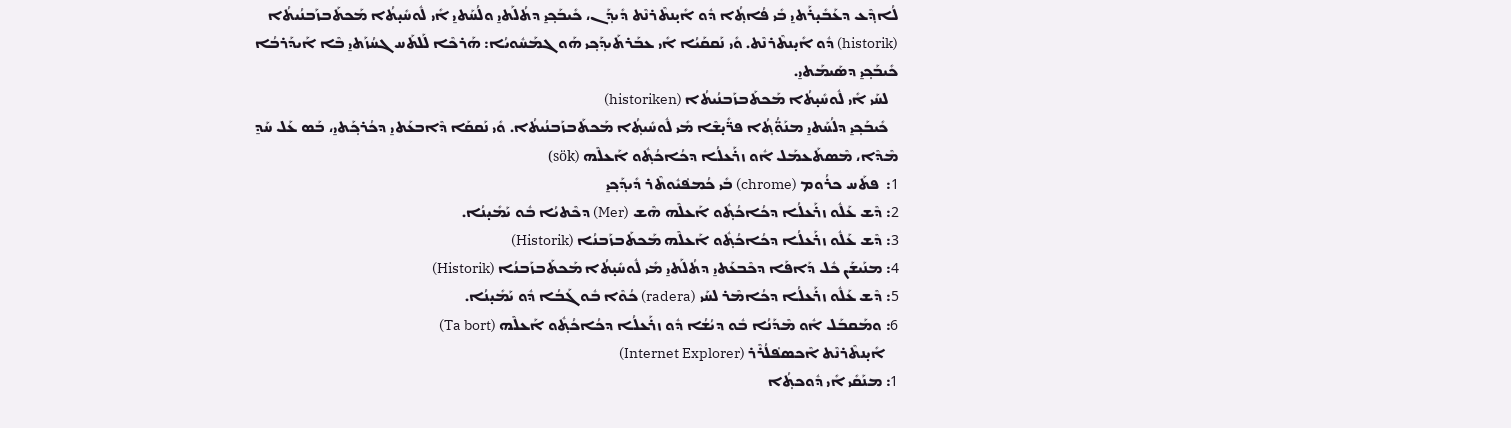ܠܳܐܕ̥ܶܥ ܕܥܰܒܺܝ̣ܪܰܬܝ̱ ܒܺܝ ܦܳܐܬ̥ܳܐ ܕܽܘ ܐܺܝ̣ܢܬܶܪܢܶܬ ܕܺܝܕ̥ܰܢ، ܟܺܝܒܰܟ̥ܝ̱ ܕܬܳܠܰܬܝ̱ ܘܠܳܚܰܬܝ̱ ܐܺܝ ܠܽܘܚܺܝ̣ܬܳܐ ܡܰܟܬܰܒܙܰܒܢܳܝܬܳܐ (historik) ܕܽܘ ܐܺܝ̣ܢܬܶܪܢܶܬ. ܘܺܝ ܢܰܩܩܰܝܳܐ ܐܺܝ ܥܒܰܪܬܰܝܕ̥ܰܟ̥ܝ ܗܰܘ ܓܡܰܚܽܘܝܳܐ: ܗܰܪܟܶܐ ܠܰܠܬܰܚ ܓܚܳܙܰܬܝ̱ ܒܶܐ ܐܰܝܕܰܪܒܳܐ ܟܺܝܒܰܟ̥ܝ̱ ܕܣܰܝܡܰܬܝ̱.
   ܠܚܰܝ ܐܺܝ ܠܽܘܚܺܝ̣ܬܳܐ ܡܰܟܬܰܒܙܰܒܢܳܝܬܳܐ (historiken)
   ܟܺܝܒܰܟ̥ܝ̱ ܕܠܳܚܰܬܝ̱ ܡܢܰܘ̈ܳܬ̥ܳܐ ܦܪ̈ܺܝ̣ܫܶܐ ܡܺܝ ܠܽܘܚܺܝܬ̥ܳܐ ܡܰܟܬܰܒܙܰܒܢܳܝܬܳܐ. ܘܺܝ ܢܰܩܩܰܐ ܕܶܐܒܥܰܬܝ̱ ܕܟܳܪܟ̥ܰܬܝ̱، ܒܰܣ ܥܰܠ ܚܰܕ̱ ܡܶܕܶܐ، ܡܶܣܬܰܥܡܰܠ ܐܽܘ ܙܪܰܥܠܳܐ ܕܟܳܐܟܳܬ̥ܽܘ ܐܰܥܠܶܗ (sök)
1:  ܦܬܰܚ ܟܪܳܘܡ (chrome) ܒܺܝ ܟܳܡܦ̊ܝܽܘܬܶܪ ܕܺܝܕ̥ܰܟ̥ܝ̱
2: ܕܶܫ ܥܰܠܽܘ ܙܪܰܥܠܳܐ ܕܟܳܐܟܳܬ̥ܽܘ ܐܰܥܠܶܗ ܗܶܫ (Mer) ܕܟܶܬܝܳܐ ܒܽܘ ܝܰܡܺܝ̣ܢܳܐ.
3: ܕܶܫ ܥܰܠܽܘ ܙܪܰܥܠܳܐ ܕܟܳܐܟܳܬ̥ܽܘ ܐܰܥܠܶܗ ܡܰܟܬܰܒܙܰܒܢܳܐ (Historik)
4: ܡܢܰܝܫܰܢ ܟܽܠ ܕܰܐܦܰܐ ܕܟܶܒܥܰܬܝ̱ ܕܬܳܠܰܬܝ̱ ܡܺܝ ܠܽܘܚܺܝ̣ܬܳܐ ܡܰܟܬܰܒܙܰܒܢܳܐ (Historik)
5: ܕܶܫ ܥܰܠܽܘ ܙܪܰܥܠܳܐ ܕܟܳܐܡܶܪ ܠܚܰܝ (radera) ܟܳܘܶܐ ܒܽܘ ܓܰܒܳܐ ܕܽܘ ܝܰܡܺܝ̣ܢܳܐ.
6: ܘܡܰܩܒܰܠ ܐܽܘ ܡܶܕܰܢܳܐ ܒܽܘ ܕܝܳܫܳܐ ܕܽܘ ܙܪܰܥܠܳܐ ܕܟܳܐܟܳܬ̥ܽܘ ܐܰܥܠܶܗ (Ta bort)
    ܐܺܝ̣ܢܬܶܪܢܶܬ ܐܶܟܣܦ̊ܠܳܪܶܪ (Internet Explorer)
1: ܡܢܰܩܺܝ ܐܺܝ ܕܽܘܟܬ̥ܳܐ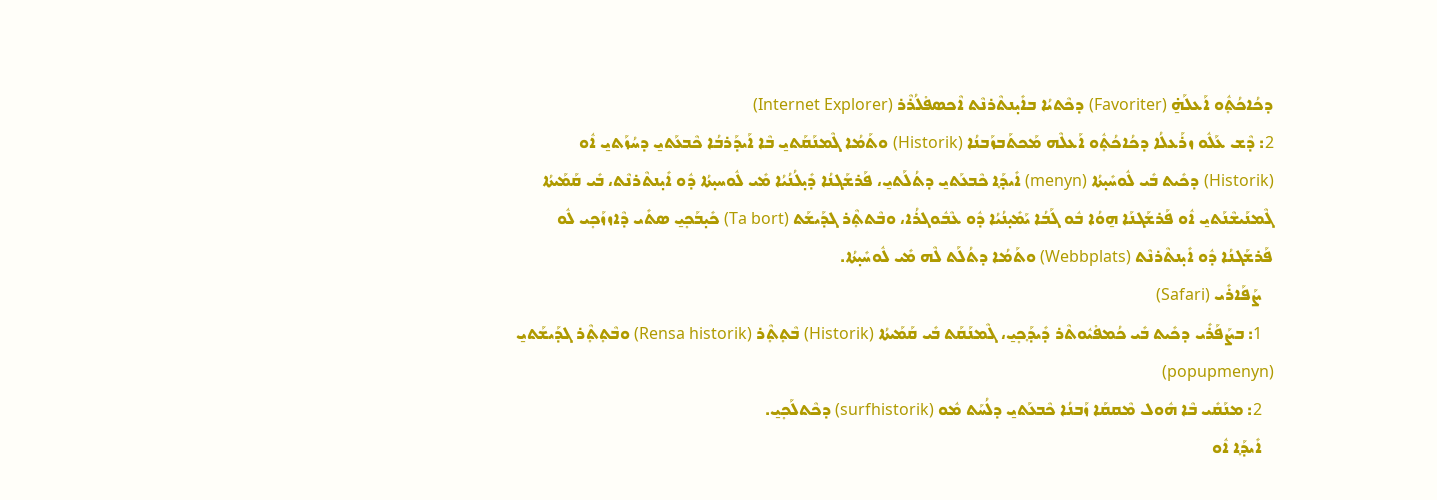ܕܟܳܐܟܳܬ̥ܽܘ ܐܰܥܠܰܗ̱̇ (Favoriter) ܕܟܶܬܝܳܐ ܒܐܺܝ̣ܢܬܶܪܢܶܬ ܐܶܟܣܦ̊ܠܳܪܶܪ (Internet Explorer)
2: ܕܶܫ ܥܰܠܽܘ ܙܪܰܥܠܳܐ ܕܟܳܐܟܳܬ̥ܽܘ ܐܰܥܠܶܗ ܡܰܟܬܰܒܙܰܒܢܳܐ (Historik) ܘܬܰܡܳܐ ܓܶܡܢܰܩܰܬܝ̱ ܒܶܐ ܐܰܝܕܰܪܒܳܐ ܟܶܒܥܰܬܝ̱ ܕܚܳܙܰܬܝ̱ ܐܽܘ (Historik) ܕܟܺܝܬ ܒܺܝ ܠܽܘܚܺܝ̣ܬܳܐ (menyn) ܐܺܝܕ̥ܰܐ ܟܶܒܥܰܬܝ̱ ܕܬܳܠܰܬܝ̱، ܦܰܪܫܰܓܢܳܐ ܕܺܝ̣ܠܳܢܳܝܳܐ ܡܺܝ ܠܽܘܚܝ̣ܬܳܐ ܕܽܘ ܐܺܝ̣ܢܬܶܪܢܶܬ، ܒܺܝ ܩܰܡܰܝܬܳܐ ܓܶܡܢܰܝܫܶܢܰܬܝ̱ ܐܽܘ ܦܰܪܫܰܓܢܰܐ ܗ̱ܘܳܐ ܒܽܘ ܓܰܒܳܐ ܝܰܡܺܝ̣ܢܳܝܳܐ ܕܽܘ ܥܶܒܽܘܓܪܳܐ، ܘܒܶܬܬ̥ܶܪ ܓܕܰܝܫܰܬ (Ta bort) ܟܺܝ̣ܒܰܟ̥ܝ̱ ܣܬܺܝ ܕܶܐܙܙܰܟ̥ܝ ܠܽܘ ܦܰܪܫܰܓܢܳܐ ܕܽܘ ܐܺܝ̣ܢܬܶܪܢܶܬ (Webbplats) ܘܬܰܡܳܐ ܕܬܳܠܰܬ ܠܶܗ ܡܺܝ ܠܽܘܚܺܝ̣ܬܳܐ.
   ܨܰܦܰܐܪܺܝ (Safari)
   1: ܒܨܰܦܰܪܺܝ ܕܟܺܝܬ ܒܺܝ ܟܳܡܦ̊ܝܽܘܬܶܪ ܕܺܝܕ̥ܰܟ̥ܝ̱، ܓܶܡܢܰܩܰܬ ܒܺܝ ܩܰܡܰܝܬܳܐ (Historik) ܒܶܬ̥ܬ̥ܶܪ (Rensa historik) ܘܒܶܬ̥ܬ̥ܶܪ ܓܕܰܝܫܰܬܝ̱ (popupmenyn)
   2: ܡܢܰܩܺܝ ܒܶܐ ܗܽܘܠ ܡܶܩܩܰܐ ܙܰܒܢܳܐ ܟܶܒܥܰܬܝ̱ ܕܠܳܚܰܬ ܡܽܘ (surfhistorik) ܕܟܶܬܠܰܟ̥ܝ̱.
   ܐܺܝܕ̥ܰܐ ܐܽܘ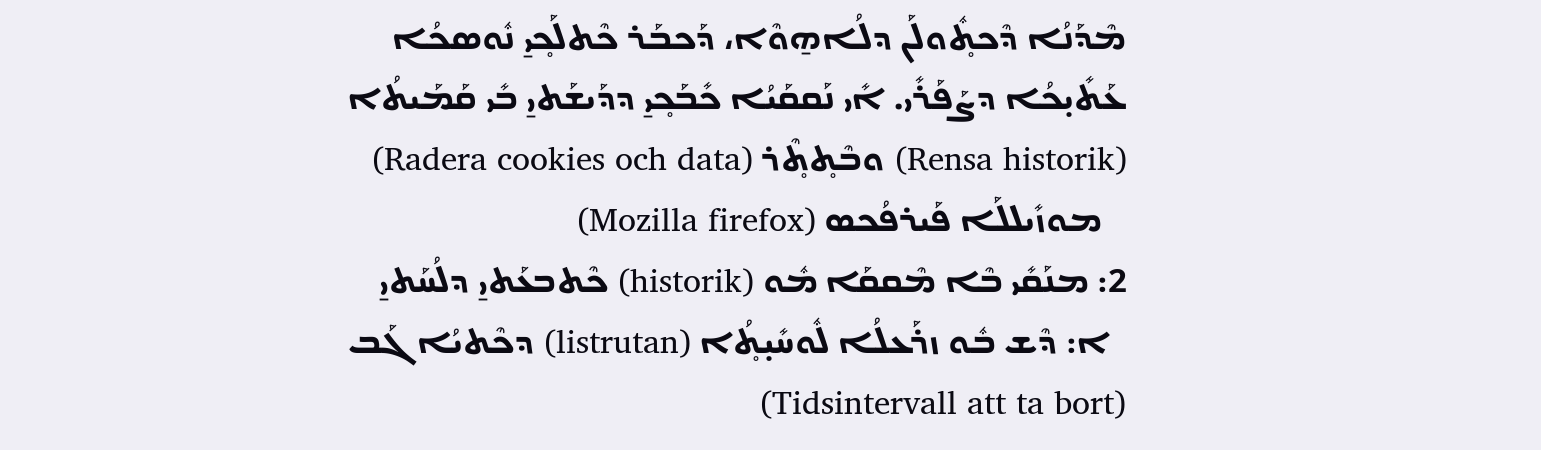ܡܶܕܰܢܳܐ ܕܶܟܬ̥ܽܘܠܰܢ ܕܠܳܐܗ̱ܘܶܐ، ܕܰܟܒܰܪ ܟܶܬܠܰܟ̥ܝ̱ ܢܽܘܣܟܳܐ ܥܰܬܺܝ̣ܟܳܐ ܕܨܰܦܰܪܺܝ. ܐܺܝ ܢܰܩܩܰܝܳܐ ܟܺܒܰܟ̥ܝ̱ ܕܕܰܝܫܰܬܝ̱ ܒܺܝ ܩܰܡܰܝܬܳܐ (Rensa historik) ܘܒܶܬ̥ܬ̥ܶܪ (Radera cookies och data)
   ܡܘܙܺܝܠܠܰܐ ܦܰܝܪܦܳܟܣ (Mozilla firefox)
2: ܡܢܰܩܺܝ ܒܶܐ ܡܶܩܩܰܐ ܡܽܘ (historik) ܟܶܬܒܥܰܬܝ̱ ܕܠܳܚܰܬܝ̱
  ܐ: ܕܶܫ ܒܽܘ ܙܪܰܥܠܳܐ ܠܽܘܚܺܝ̣ܬ̥ܳܐ (listrutan) ܕܟܶܬܝܳܐ ܓܰܒ (Tidsintervall att ta bort)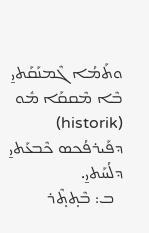ܘܬܰܡܳܐ ܓܶܡܢܰܩܰܬܝ̱ ܒܶܐ ܡܶܩܩܰܐ ܡܽܘ (historik) ܕܦܰܝܪܦܳܟܣ ܟܶܒܥܰܬܝ̱ ܕܠܳܚܰܬܝ̱.
  ܒ: ܒܶܬ̥ܬ̥ܶܪ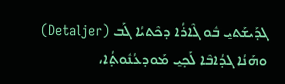ܓܕܰܝܫܰܬܝ̱ ܒܽܘ ܓܶܐܪܳܐ ܕܟܶܬܝܳܐ ܓܰܒ (Detaljer) ܘܗܰܢܳܐ ܓܕܳܐܒܶܐ ܠܰܟ̥ܝ̱ ܡܰܘܕܥܳܢܽܘܬ̥ܳܐ،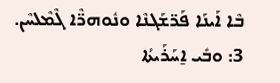ܒܶܐ ܐܰܝܢܰܐ ܦܰܪ̈ܫܰܓܢܶܐ ܘܢܽܘܗܪ̈ܶܐ ܓܶܡܶܠܚܶܢ.
3: ܘܒܺܝ ܐ̱ܚܰܪܰܝܬܳܐ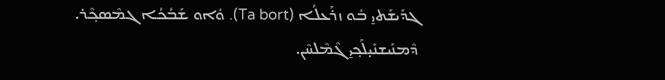ܓܕܰܝܫܰܬܝ̱ ܒܽܘ ܙܪܰܥܠܳܐ (Ta bort). ܘܽܐܘ ܫܰܒܳܟܳܐ ܓܡܶܣܟ̥ܶܪ. ܕܶܡܢܰܝܫܢܺܝ̣ܠܰܟ̥ܝ̱ ܓܶܡܶܠܚܶܢ.